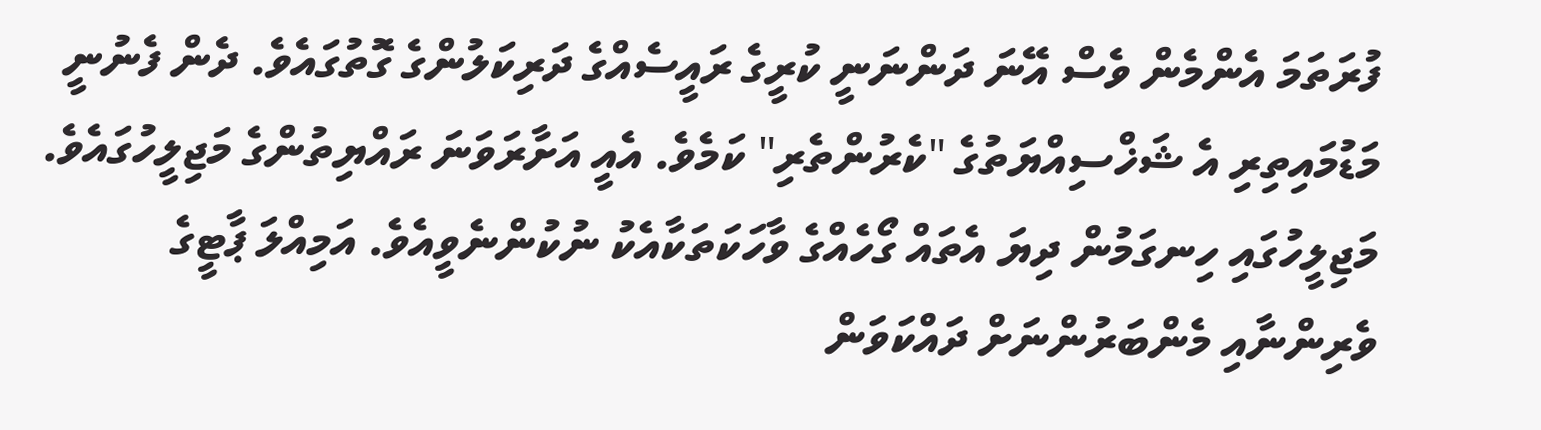ފުރަތަމަ އެންމެން ވެސް އޭނަ ދަންނަނީ ކުރީގެ ރައީސެއްގެ ދަރިކަލުންގެ ގޮތުގައެވެ. ދެން ފެނުނީ މަޑުމައިތިރި އެ ޝަޚްސިއްޔަތުގެ "ކެރުންތެރި" ކަމެވެ. އެއީ އަށާރަވަނަ ރައްޔިތުންގެ މަޖިލީހުގައެވެ. މަޖިލީހުގައި ހިނގަމުން ދިޔަ އެތައް ގޯހެއްގެ ވާހަކަތަކާއެކު ނުކުންނެވީއެވެ. އަމިއްލަ ޕާޓީގެ ވެރިންނާއި މެންބަރުންނަށް ދައްކަވަން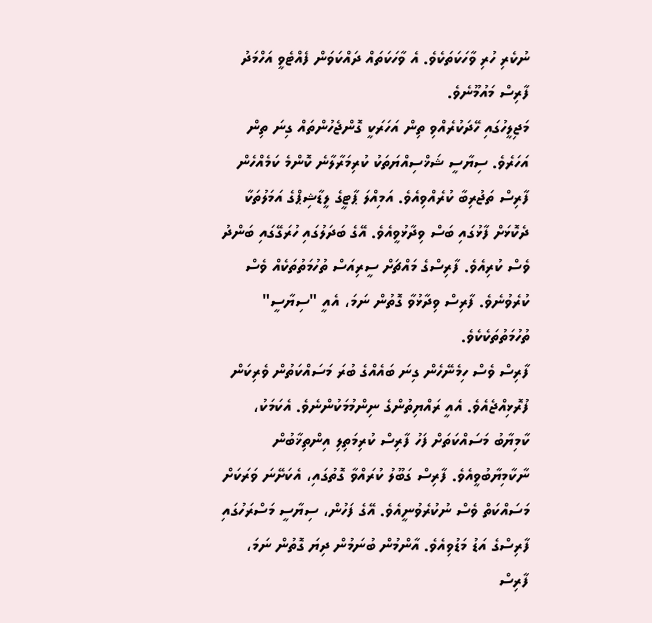ނުކެރި ހުރި ވާހަކަތަކެވެ. އެ ވާހަކަތައް ދައްކަވަން ފެއްޓެވީ އަހްމަދު ފާރިސް މައުމޫނެވެ.
މަޖިލީހުގައި ހޭދަކުރެއްވި ތިން އަހަރަކީ ގޮންޖެހުންތައް ގިނަ ތިން އަހަރެވެ. ސިޔާސީ ޝަޚްސިއްޔަތަކު ކުރިމަރާލާނެ ކޮންމެ ކަމެއްހެން ފާރިސް ތަޖުރިބާ ކުރެއްވިއެވެ. އަމިއްލަ ޕާޓީގެ ލީޑާޝިޕްގެ އަމަލުތަކާ ދެކޮޅަށް ފާޅުގައި ބަސް ވިދާޅުވީއެވެ. އޭގެ ބަދަލުގައި ހުރަގޭގައި ބަންދު ވެސް ކުރިއެވެ. ފާރިސްގެ މައްޗަށް ސީރިއަސް ތުހުމަތުތަކެއް ވެސް ކުރެވުނެވެ. ފާރިސް ވިދާޅުވާ ގޮތުން ނަމަ، އެއީ "ސިޔާސީ" ތުހުމަތުތަކެކެވެ.
ފާރިސް ވެސް ހިމެނޭހެން ގިނަ ބައެއްގެ ބުރަ މަސައްކަތުން ވެރިކަން ފުރޮޅިއްޖެއެވެ. އެއީ ރައްޔިތުންގެ ނިންމުމަކުންނެވެ. އެކަމަކު، ކާމިޔާބު މަސައްކަތަށް ފަހު ފާރިސް ކުރިމަތިލި އިންތިޚާބުން ނާކާމިޔާބުވީއެވެ. ފާރިސް ގަބޫލު ކުރައްވާ ގޮތުގައި، އެކަށޭނަ ވަރަކަށް މަސައްކަތް ވެސް ނުކުރެވުނީއެވެ. އޭގެ ފަހުން، ސިޔާސީ މަސްރަހުގައި ފާރިސްގެ އަޑު މަޑުވިއެވެ. އާންމުން ބުނަމުން ދިޔަ ގޮތުން ނަމަ، ފާރިސް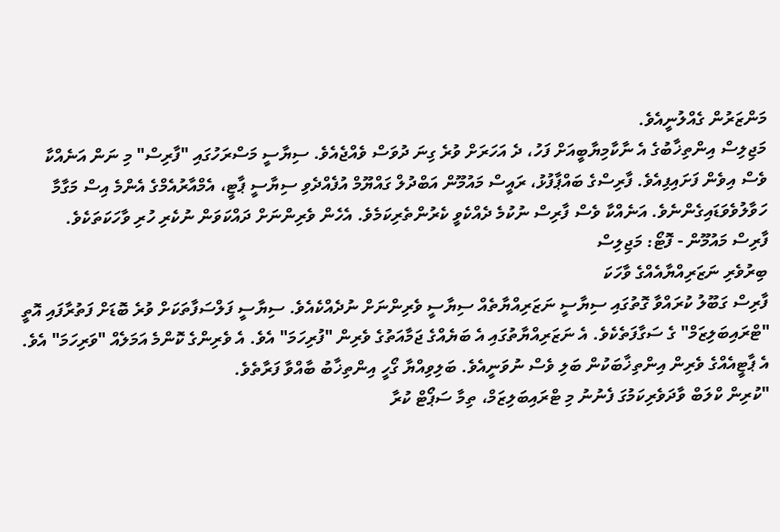މަންޒަރުން ގެއްލުނީއެވެ.
މަޖިލިސް އިންތިޚާބުގެ އެ ނާކާމިޔާބީއަށް ފަހު، ދެ އަހަރަށް ވުރެ ގިނަ ދުވަސް ވެއްޖެއެވެ. ސިޔާސީ މަސްރަހުގައި "ފާރިސް" މި ނަން އަނެއްކާ ވެސް އިވެން ފަށައިފިއެވެ. ފާރިސްގެ ބައްޕާފުޅު، ރައީސް މައުމޫން އަބްދުލް ގައްޔޫމް އުފެއްދެވި ސިޔާސީ ޕާޓީ، އެމްއާރުއެމްގެ އެންމެ އިސް މަގާމާ ހަވާލުވެވަޑައިގެންނެވެ. އަނެއްކާ ވެސް ފާރިސް ނުކުމެ ދެއްކެވީ ކެރުންތެރިކަމެވެ. އެހެން ވެރިންނަށް ދައްކަވަން ނުކެރި ހުރި ވާހަކަތަކެވެ.
ފާރިސް މައުމޫން - ފޮޓޯ: މަޖިލިސް
ބިރުވެރި ނަޒަރިއްޔާއެއްގެ ވާހަކަ
ފާރިސް ގަބޫލު ކުރައްވާ ގޮތުގައި ސިޔާސީ ނަޒަރިއްޔާތެއް ސިޔާސީ ވެރިންނަށް ނުދެއްކެއެވެ. ސިޔާސީ ފަލްސަފާތަކަށް ވުރެ ބޮޑަށް ފަތުރާފައި އޮތީ "ޓްރައިބަލިޒަމް" ގެ ސަގާފަތެކެވެ. އެ ނަޒަރިއްޔާތުގައި އެ ބަޔެއްގެ ޖަމާއަތުގެ ވެރިން "ފުރިހަމަ" އެވެ. އެ ވެރިންގެ ކޮންމެ އަމަލެއް "ވަރިހަމަ" އެވެ. އެ ޕާޓީއެއްގެ ވެރިން އިންތިޚާބަކުން ބަލި ވެސް ނުވަނީއެވެ. ބަލިވިއްޔާ ގޯހީ އިންތިޚާބު ބާއްވާ ފަރާތެވެ.
"ކުރިން ކްލަބް ވާދަވެރިކަމުގަ ފެނުނު މި ޓްރައިބަލިޒަމް، ތިމާ ސަޕޯޓް ކުރާ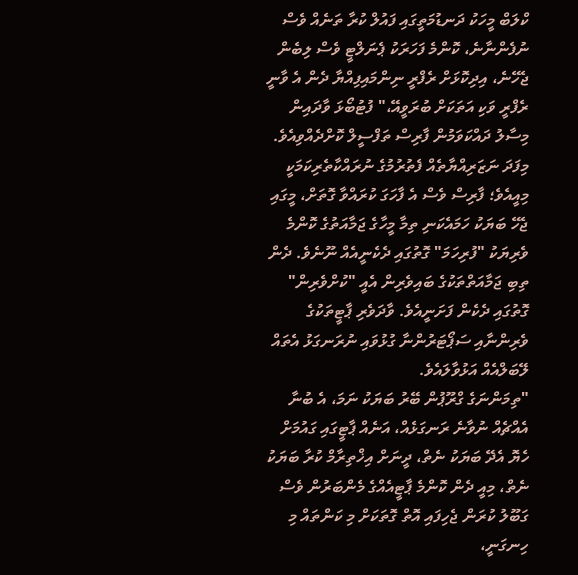ކްލަބް މީހަކު ދަނޑުމަތީގައި ފައުލް ކުރާ ތަނެއް ވެސް ނުފެންނާނެ، ކޮންމެ ފަހަރަކު ޕެނަލްޓީ ވެސް ލިބެން ޖެހޭނެ، އިދިކޮޅަށް ރެފްރީ ނިންމައިފިއްޔާ ދެން އެ ވާނީ ރެފްރީ ވަކި އަތަކަށް ބުރަވީއޭ،" ފުޓުބޯޅަ ވާދައިން މިސާލު ދައްކަވަމުން ފާރިސް ތަފްސީލް ކޮށްދެއްވިއެވެ.
މިފަދަ ނަޒަރިއްޔާތެއް ފެތުރުމުގެ ނުރައްކާތެރިކަމަކީ މިއީއެވެ؛ ފާރިސް ވެސް އެ ފާހަގަ ކުރައްވާ ގޮތަށް، މީގައި ޖެހޭ ބަޔަކު ހަމައެކަނި ތިމާ މީހާގެ ޖަމާއަތުގެ ކޮންމެ ވެރިޔަކު "ފުރިހަމަ" ގޮތުގައި ދެކެނީއެއް ނޫނެވެ. ދެން ތިބި ޖަމާއަތްތަކުގެ ބައިވެރިން އެއީ "ކުށްވެރިން" ގޮތުގައި ދެކެން ފަށަނީއެވެ. ވާދަވެރި ޕާޓީތަކުގެ ވެރިންނާއި ސަޕޯޓަރުންނާ ގުޅުވައި ނުރަނގަޅު އެތައް ލޭބަލްއެއް އަޅުވާލައެވެ.
"ތިމަންނަގެ ގްރޫޕުން ބޭރު ބަޔަކު ނަމަ، އެ ބުނާ އެއްޗެއް ނުވާނެ ރަނގަޅެއް، އަނެއް ޕާޓީގައި ގައުމަށް ހެޔޮ އެދޭ ބަޔަކު ނެތް، ދީނަށް އިޚްތިރާމް ކުރާ ބަޔަކު ނެތް، މިއީ ދެން ކޮންމެ ޕާޓީއެއްގެ މެންބަރުން ވެސް ގަބޫލު ކުރަން ޖެހިފައި އޮތް ގޮތަކަށް މި ކަންތައް މި ހިނގަނީ،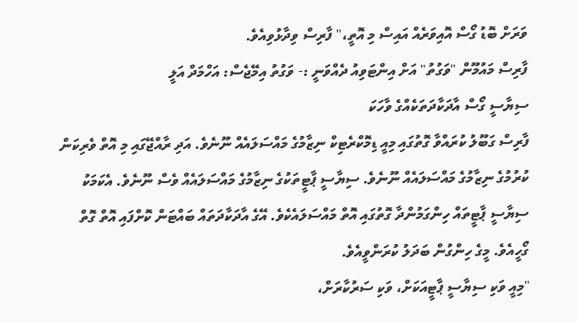ވަރަށް ބޮޑު ގޯސް އޮއިވަރެއް އައިސް މި އޮތީ،" ފާރިސް ވިދާޅުވިއެވެ.
ފާރިސް މައުމޫން "ވަގުތު" އަށް އިންޓަވިއު ދެއްވަނީ :- ވަގުތު އިމޭޖެސް: އަހްމަދް އަލީ
ސިޔާސީ ގޯސް އާދަކާދަތަކެއްގެ ވާހަކަ
ފާރިސް ގަބޫލު ކުރައްވާ ގޮތުގައި މިއީ ޑިމޮކްރެޓިކް ނިޒާމުގެ މައްސަލައެއް ނޫނެވެ. އަދި ރާއްޖޭގައި މި އޮތް ވެރިކަން ކުރުމުގެ ނިޒާމުގެ މައްސަލައެއް ނޫނެވެ. ސިޔާސީ ޕާޓީތަކުގެ ނިޒާމުގެ މައްސަލައެއް ވެސް ނޫނެވެ. އެކަމަކު ސިޔާސީ ޕާޓީތައް ހިންގަމުންދާ ގޮތުގައި އޮތް މައްސަލައެކެވެ. އޭގެ އާދަކާދަތައް ބައްޓަން ކޮށްފައި އޮތް ގޮތް ގޯހީއެވެ. މީގެ ހިންގުން ބަދަލު ކުރަންވީއެވެ.
"މިއީ ވަކި ސިޔާސީ ޕާޓީއަކަށް، ވަކި ސަރުކާރަށް،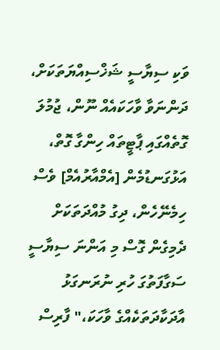ވަކި ސިޔާސީ ޝަޚްސިއްޔަތަކަށް، ދަންނަވާ ވާހަކައެއް ނޫން، ޖުމުލަ ގޮތެއްގައި ޕާޓީތައް ހިންގާ ގޮތް، އަޅުގަނޑުމެން [އެމްއާރުއެމް] ވެސް ހިމެނޭހެން، ދިގު މުއްދަތަކަށް ދެމިގެން ގޮސް މި އަންނަ ސިޔާސީ ސަގާފަތުގަ ހުރި ނުރަނގަޅު އާދަކާދަތަކެއްގެ ވާހަކަ،" ފާރިސް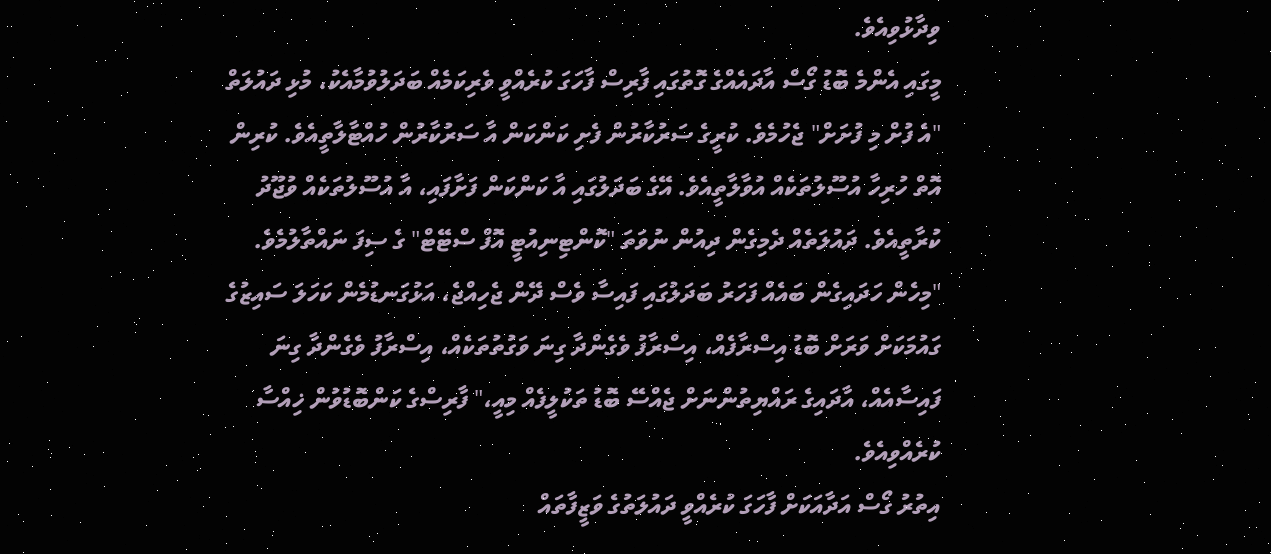ވިދާޅުވިއެވެ.
މީގައި އެންމެ ބޮޑު ގޯސް އާދައެއްގެ ގޮތުގައި ފާރިސް ފާހަގަ ކުރެއްވީ ވެރިކަމެއް ބަދަލުވުމާއެކު، މުޅި ދައުލަތް "އެ ފުށް މި ފުށަށް" ޖެހުމެވެ. ކުރީގެ ސަރުކާރުން ފެށި ކަންކަން އާ ސަރުކާރުން ހުއްޓާލާތީއެވެ. ކުރިން އޮތް ހުރިހާ އުސޫލުތަކެއް އުވާލާތީއެވެ. އޭގެ ބަދަލުގައި އާ ކަންކަން ފަށާފައި، އާ އުސޫލުތަކެއް ވުޖޫދު ކުރާތީއެވެ. ދައުލަތެއް ދެމިގެން ދިއުން ނުވަތަ "ކޮންޓިނިއުޓީ އޮފް ސްޓޭޓް" ގެ ސިފަ ނައްތާލުމެވެ.
"މިހެން ހަދައިގެން ބައެއް ފަހަރު ބަދަލުގައި ފައިސާ ވެސް ދޭން ޖެހިއްޖެ، އަޅުގަނޑުމެން ކަހަލަ ސައިޒުގެ ގައުމަކަށް ވަރަށް ބޮޑު އިސްރާފެއް، އިސްރާފު ވެގެންދާ ގިނަ ވަގުތުތަކެއް، އިސްރާފު ވެގެންދާ ގިނަ ފައިސާއެއް، އާދައިގެ ރައްޔިތުންނަށް ޖެއްސޭ ބޮޑު ތަކުލީފެއް މިއީ،" ފާރިސްގެ ކަންބޮޑުވުން ޚިއްސާ ކުރެއްވިއެވެ.
އިތުރު ގޯސް އަދާއަކަށް ފާހަގަ ކުރެއްވީ ދައުލަތުގެ ވަޒީފާތައް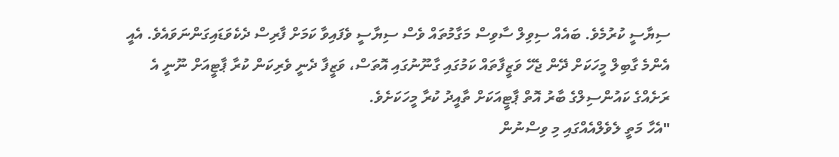ސިޔާސީ ކުރުމެވެ. ބައެއް ސިވިލް ސާވިސް މަގާމުތައް ވެސް ސިޔާސީ ވެފައިވާ ކަމަށް ފާރިސް ދެކެވަޑައިގަންނަވައެވެ. އެއީ އެންމެ ގާބިލް މީހަކަށް ދޭން ޖެހޭ ވަޒީފާތައް ކަމުގައި ގާނޫނުގައި އޮތަސް، ވަޒީފާ ދެނީ ވެރިކަން ކުރާ ޕާޓީއަށް ނޫނީ އެ ރަށެއްގެ ކައުންސިލްގެ ބާރު އޮތް ޕާޓީއަކަށް ތާއީދު ކުރާ މީހަކަށެވެ.
"އެހާ މަތީ ލެވެލްއެއްގައި މި ވިސްނުން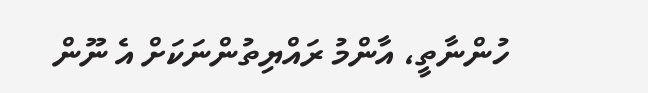ހުންނާތީ، އާންމު ރައްޔިތުންނަކަށް އެ ނޫން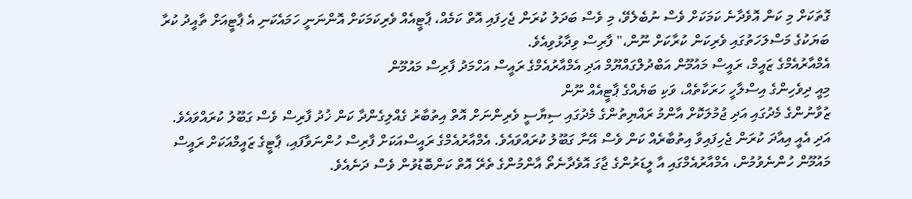ގޮތަކަށް މި ކަން އޮވެދާނެ ކަމަކަށް ވެސް ނުބެލެވޭ، މި ވެސް ބަދަލު ކުރަން ޖެހިފައި އޮތް ކަމެއް، ޕާޓީއެއް ވެރިކަމަކަށް އޮންނަނީ ހަމައެކަނި އެ ޕާޓީއަށް ތާއީދު ކުރާ ބަޔަކުގެ މަސްލަހަތުގައި ވެރިކަން ކުރާކަށް ނޫން،" ފާރިސް ވިދާޅުވިއެވެ.
އެމްއާރުއެމްގެ ޒައީމް، ރައީސް މައުމޫން އަބްދުލްގައްޔޫމް އަދި އެމްއާރުއެމްގެ ރައީސް އަހްމަދު ފާރިސް މައުމޫން
މިއީ ދިވެހިންގެ އިސްލާހީ ހަރަކާތެއް، ވަކި ބަޔެއްގެ ޕާޓީއެއް ނޫން
ޒުވާނުންގެ މެދުގައި އަދި ޖުމުލަކޮށް އާންމު ރައްޔިތުންގެ މެދުގައި ސިޔާސީ ވެރިންނަށް އޮތް އިތުބާރު ގެއްލިގެންދާ ކަން ޚުދު ފާރިސް ވެސް ގަބޫލު ކުރައްވައެވެ. އަދި އެއީ އިއާދަ ކުރަން ޖެހިފައިވާ އިތުބާރެއް ކަން ވެސް އޭނާ ގަބޫލު ކުރައްވައެވެ. އެމްއާރުއެމްގެ ރައީސްއަކަށް ފާރިސް ހުންނަވާފައި، ޕާޓީގެ ޒައީމްއަކަށް ރައީސް މައުމޫން ހުންނެވުމުން، އެމްއާރުއެމްގައި އާ ލީޑަރުންގެ ޖާގަ އޮވެދާނެތޯ އާންމުންގެ ތެރޭ އޮތް ކަންބޮޑުވުން ވެސް ދަނެއެވެ.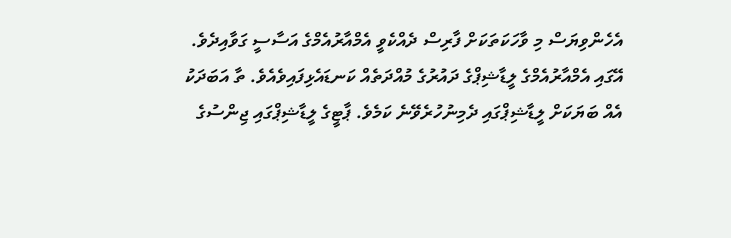އެހެންވިޔަސް މި ވާހަކަތަކަށް ފާރިސް ދެއްކެވީ އެމްއާރުއެމްގެ އަސާސީ ގަވާއިދެވެ. އޭގައި އެމްއާރުއެމްގެ ލީޑާޝިޕްގެ ދައުރުގެ މުއްދަތެއް ކަނޑައެޅިފައިވެއެވެ. ތާ އަބަދަކު އެއް ބަޔަކަށް ލީޑާޝިޕްގައި ދެމިނުހުރެވޭނެ ކަމެވެ. ޕާޓީގެ ލީޑާޝިޕްގައި ޖިންސުގެ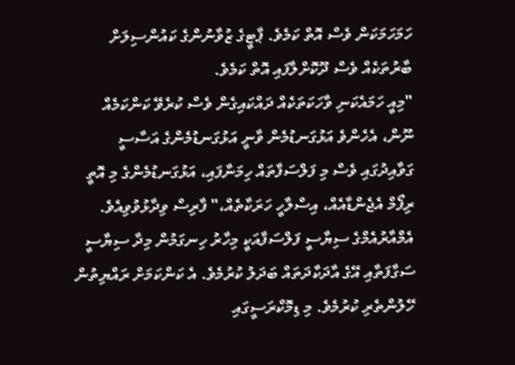ހަމަހަމަކަން ވެސް އޮތް ކަމެވެ. ޕާޓީގެ ޒުވާނުންގެ ކައުންސިލަށް ބާރުތަކެއް ވެސް ދޫކޮށްލާފައި އޮތް ކަމެވެ.
"މިއީ ހަމައެކަނި ވާހަކަތަކެއް ދައްކައިގެން ވެސް ކުރެވޭ ކަންކަމެއް ނޫން، އެހެންވެ އަޅުގަނޑުމެން ވާނީ އަޅުގަނޑުމެންގެ އަސާސީ ގަވާއިދުގައި ވެސް މި ފަލްސަފާތައް ހިމަނާފައި، އަޅުގަނޑުމެންގެ މި އޮތީ ރިފޯމް އެޖެންޑާއެއް، އިސްލާހީ ހަރަކާތެއް،" ފާރިސް ވިދާޅުވުވިއެވެ.
އެމްއާރުއެމްގެ ސިޔާސީ ފަލްސަފާއަކީ މިހާރު ހިނގަމުން މިދާ ސިޔާސީ ސަގާފަތާއި އޭގެ އާދަކާދަތައް ބަދަލު ކުރުމެވެ. އެ ކަންކަމަށް ރައްޔިތުން ހޭލުންތެރި ކުރުމެވެ. މި ޑިމޮކްރަސީގައި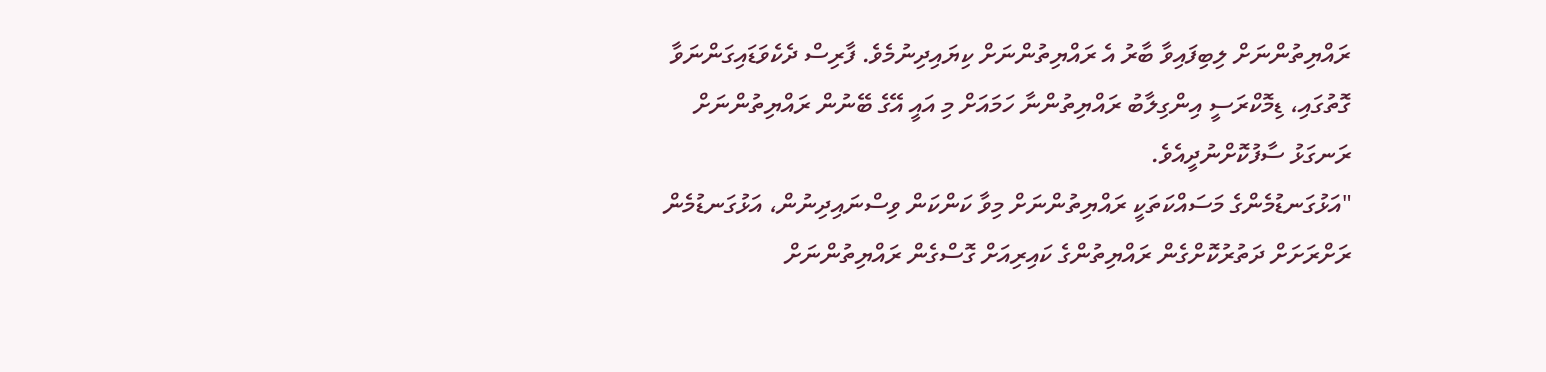ރައްޔިތުންނަށް ލިބިފައިވާ ބާރު އެ ރައްޔިތުންނަށް ކިޔައިދިނުމެވެ. ފާރިސް ދެކެވަޑައިގަންނަވާ ގޮތުގައި، ޑިމޮކްރަސީ އިންގިލާބު ރައްޔިތުންނާ ހަމައަށް މި އައީ އޭގެ ބޭނުން ރައްޔިތުންނަށް ރަނގަޅު ސާފުކޮށްނުދީއެވެ.
"އަޅުގަނޑުމެންގެ މަސައްކަތަކީ ރައްޔިތުންނަށް މިވާ ކަންކަން ވިސްނައިދިނުން، އަޅުގަނޑުމެން ރަށްރަށަށް ދަތުރުކޮށްގެން ރައްޔިތުންގެ ކައިރިއަށް ގޮސްގެން ރައްޔިތުންނަށް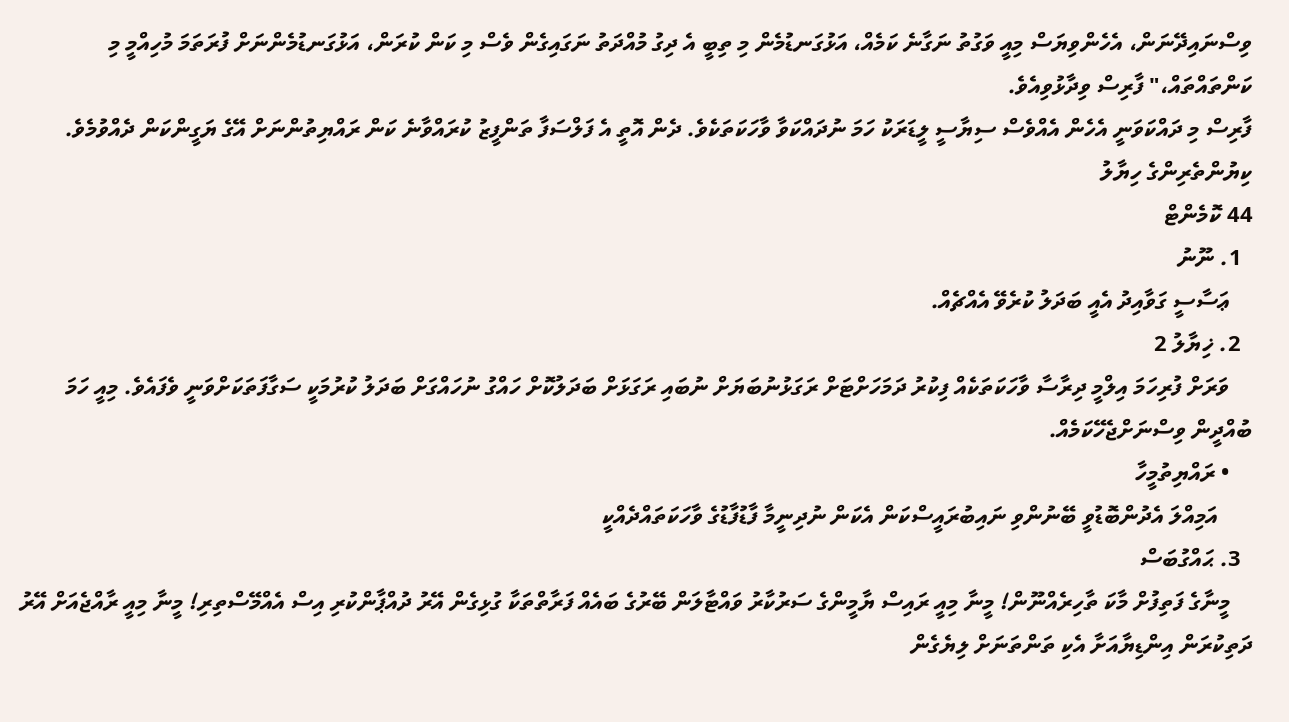ވިސްނައިދޭނަން، އެހެންވިޔަސް މިއީ ވަގުތު ނަގާނެ ކަމެއް، އަޅުގަނޑުމެން މި ތިބީ އެ ދިގު މުއްދަތު ނަގައިގެން ވެސް މި ކަން ކުރަން، އަޅުގަނޑުމެންނަށް ފުރަތަމަ މުހިއްމީ މި ކަންތައްތައް،" ފާރިސް ވިދާޅުވިއެވެ.
ފާރިސް މި ދައްކަވަނީ އެހެން އެއްވެސް ސިޔާސީ ލީޑަރަކު ހަމަ ނުދައްކަވާ ވާހަކަތަކެވެ. ދެން އޮތީ އެ ފަލްސަފާ ތަންފީޒު ކުރައްވާނެ ކަން ރައްޔިތުންނަށް އޭގެ ޔަގީންކަން ދެއްވުމެވެ.
ކިޔުންތެރިންގެ ހިޔާލު
44 ކޮމެންޓް
  1. ނޫނު
    ޢަސާސީ ގަވާއިދު އެއީ ބަދަލު ކުރެވޭ އެއްޗެއް.
  2. ޚިޔާލު 2
    ވަރަށް ފުރިހަމަ އިލްމީ ދިރާސާ ވާހަކަތަކެއް ފިކުރު ދަމަހަށްޓަށް ރަގަޅުނުބަޔަށް ނުބައި ރަގަޅަށް ބަދަލުކޮށް ހައްގު ނުހައްގަށް ބަދަލު ކުރުމަކީ ސަގާފަތަކަށްވަނީ ވެފައެވެ. މިއީ ހަމަ ބުއްދީން ވިސްނަށްޖެހޭކަމެއް.
    • ރައްޔިތުމީހާ
      އަމިއްލަ އެދުންބޮޑުވީ ބޭނުންވި ނައިބުރައީސްކަން އެކަން ނުދިނީމާ ފާޑުފާޑުގެ ވާހަކަތައްދެއްކީ
  3. ޙައްގުބަސް
    މީނާގެ ފަތިފުށް މާކަ ތާހިރެއްނޫން! މީނާ މިއީ ރައިސް ޔާމީންގެ ސަރުކާރު ވައްޓާލަން ބޭރުގެ ބައެއް ފަރާތްތަކާ ގުޅިގެން އޭރު ދުއްޕާންކުރި އިސް އެއްމޭސްތިރި! މީނާ މިއީ ރާއްޖެއަށް އޭރު ދަތިކުރަން އިންޑިޔާއަށާ އެކި ތަންތަނަށް ލިޔެގެން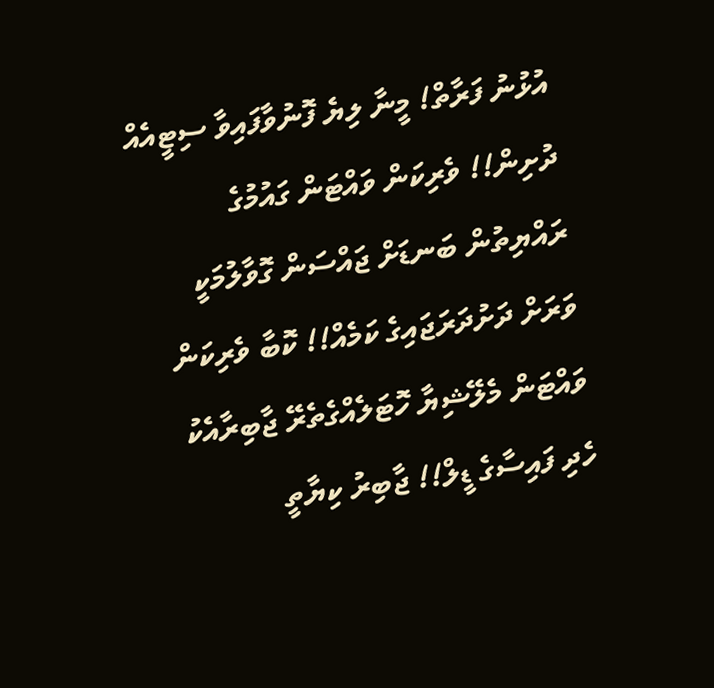އުޅުނު ފަރާތް! މީނާ ލިޔެ ފޮނުވާފައިވާ ސިޓީއެއް ދުށިން!! ވެރިކަން ވައްޓަން ގައުމުގެ ރައްޔިތުން ބަނޑަށް ޖައްސަން ގޮވާލުމަކީ ވަރަށް ދަށުދަރަޖައިގެ ކަމެއް!! ކޮބާ ވެރިކަން ވައްޓަން މެލޭޝިޔާ ހޮޓަލެއްގެތެރޭ ޖާބިރާއެކު ހެދި ފައިސާގެ ޑީލް!! ޖާބިރު ކިޔާތީ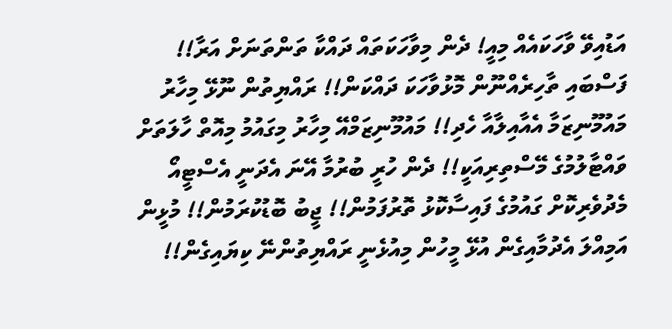އަޑުއިވޭ ވާހަކައެއް މިއީ! ދެން މިވާހަކަތައް ދައްކާ ތަންތަނަށް އަރާ!! ފަސްބައި ތާހިރެއްނޫން މޮޅުވާހަކަ ދައްކަން!! ރައްޔިތުން ނޫޅޭ މިހާރު މައުމޫނިޒަމާ އެއާއިލާއާ ހެދި!! މައުމޫނިޒަމްއޭ މިހާރު މިގައުމު މިއޮތް ހާލަތަށް ވައްޓާލުމުގެ މޭސްތިރިއަކީ!! ދެން ހުރީ ބުރުމާ އޭނަ އެދަނީ އެސްޓީއޯ މެދުވެރިކޮށް ގައުމުގެ ފައިސާކޮޅު ތޮރުފަމުން!! ޖީބު ބޮޑުކުރަމުން!! މުޅީން އަމިއްލަ އެދުމާއިގެން އުޅޭ މީހުން މިއުޅެނީ ރައްޔިތުންނޭ ކިޔައިގެން!!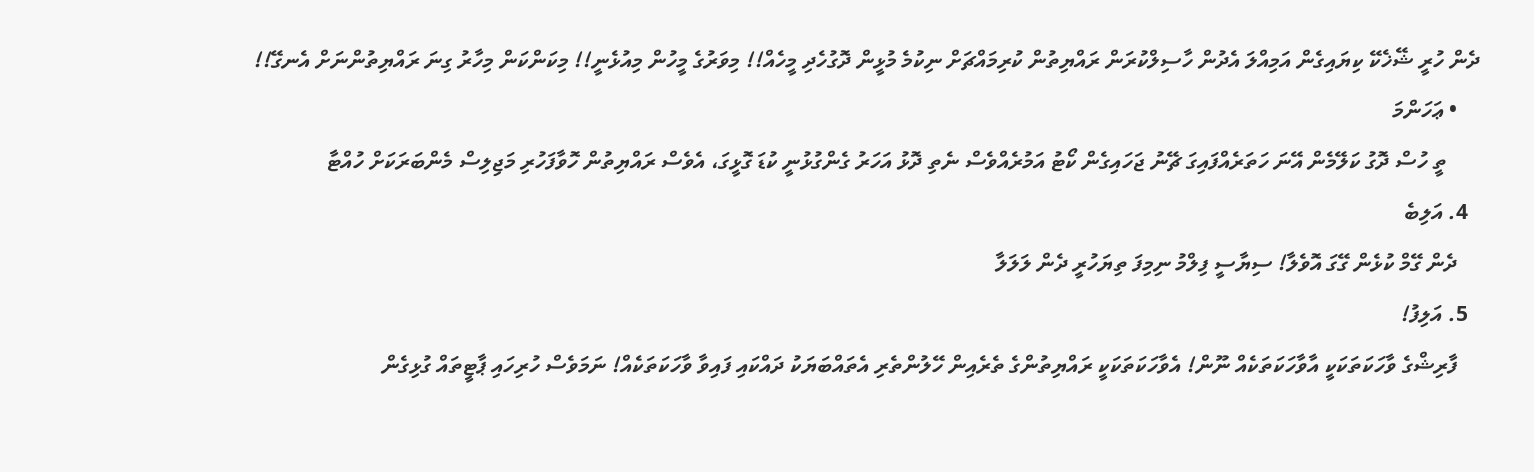ދެން ހުރީ ޝޭޚެކޭ ކިޔައިގެން އަމިއްލަ އެދުން ހާސިލްކުރަން ރައްޔިތުން ކުރިމައްޗަށް ނިކުމެ މުޅީން ދޮގުހެދި މީހެއް!! މިވަރުގެ މީހުން މިއުޅެނީ!! މިކަންކަން މިހާރު ގިނަ ރައްޔިތުންނަށް އެނގޭ!!
    • ޢަހަންމަ
      ތީ ހުސް ދޮގު ކަލޭމެން އޭނަ ހަތަރެއްފައިގަ ޗޭނު ޖަހައިގެން ކޯޓު އަމުރެއްވެސް ނެތި ދޮޅު އަހަރު ގެންގުޅުނީ ކުޑަ ގޮޅީގަ، އެވެސް ރައްޔިތުން ހޮވާފަހުރި މަޖިލިސް މެންބަރަކަށް ހުއްޓާ
  4. އަލިބެ
    ދެން ގޭމް ކުޅެން ގޭގަ އޮވެލާ! ސިޔާސީ ފިލްމު ނިމިފަ ތިޔަހުރީ ދެން ލަލަލާ
  5. އަލިފު!
    ފާރިޝްގެ ވާހަކަތަކަކީ އާވާހަކަތަކެއް ނޫން! އެވާހަކަތަކަކީ ރައްޔިތުންގެ ތެރެއިން ހޭލުންތެރި އެތައްބަޔަކު ދައްކައި ފައިވާ ވާހަކަތަކެއް! ނަމަވެސް ހުރިހައި ޕާޓީތައް ގުޅިގެން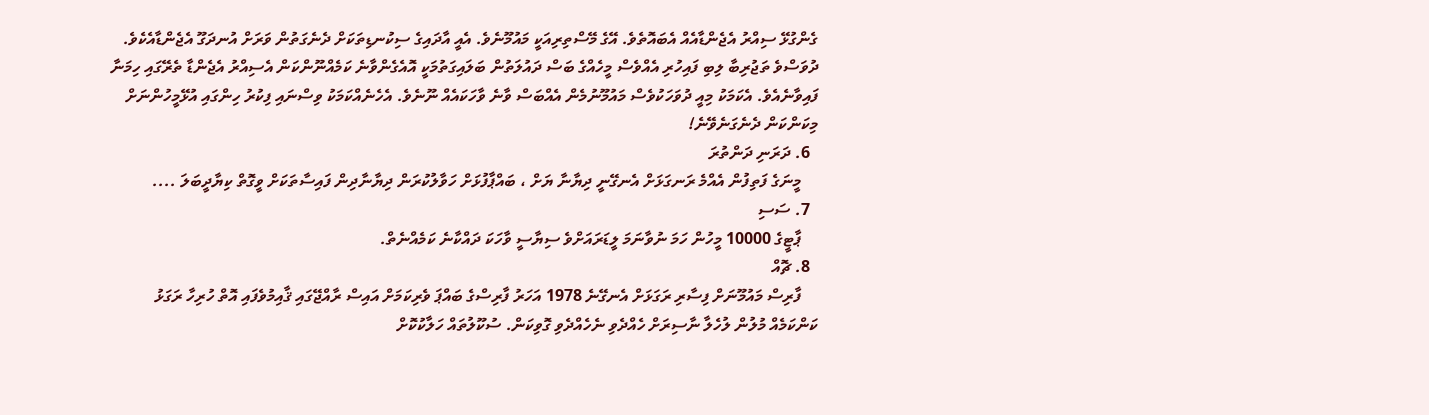ގެންގުޅޭ ސިއްރު އެޖެންޑާއެއް އެބައޮތެވެ. އޭގެ މޭސްތިރިއަކީ މައުމޫނެވެ. އެއީ އާދައިގެ ސިކުނޑިތަކަށް ދެނެގަތުން ވަރަށް އުނދަގޫ އެޖެންޑާއެކެވެ. ދުވަސްވެ ތަޖުރިބާ ލިބި ފައިހުރި އެއްވެސް މީހެއްގެ ބަސް ދައުލަތުން ބަލައިގަތުމަކީ އޮއެގެންވާނެ ކަމެއްނޫންކަން އެސިއްރު އެޖެންޑާ ތެރޭގައި ހިމަނާ ފައިވާނެއެވެ. އެކަމަކު މިއީ ދުވަހަކުވެސް މައުމޫނުމެން އެއްބަސް ވާނެ ވާހަކައެއް ނޫނެވެ. އެހެނެއްކަމަކު ވިސްނައި ފިކުރު ހިންގައި އުޅޭމީހުންނަށް މިކަންކަން ދެނެގަނެވޭނެ!
  6. ދަރަނި ދަންތުރަ
    މީނަގެ ފަތިފުން އެއްމެ ރަނގަޅަށް އެނގޭނީ ދިޔާނާ ޔަށް ، ބައްޕާފުޅަށް ހަވާލުކުރަން ދިޔާނާދިން ފައިސާތަކަށް ވީގޮތް ކިޔާދީބަލަ ....
  7. ސަސި
    ޕާޓީގެ 10000 މީހުން ހަމަ ނުވާނަމަ ލީޑަރައަށްވެ ސިޔާސީ ވާހަކަ ދައްކާނެ ކަމެއްނެތް.
  8. ޗޮއް
    ފާރިސް މައުމޫނަށް ފިސާރި ރަގަޅަށް އެނގޭނެ 1978 އަހަރު ފާރިސްގެ ބައްޕަ ވެރިކަމަށް އައިސް ރާއްޖޭގައި ޤާއިމުވެފައި އޮތް ހުރިހާ ރަގަޅު ކަންކަމެއް މުލުން ލުހެލާ ނާސިރަށް ހެއްދެވި ނެހެއްދެވި ގޮވިކަން. ސުކޫލުތައް ހަލާކުކޮށް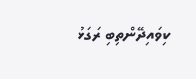ކިވައިދޭންތިބި ރަގަޅު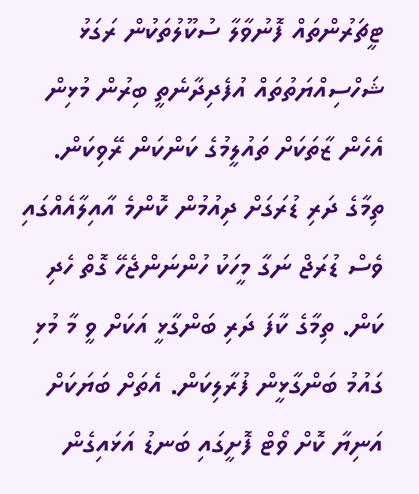ޓީޗަރުންތައް ފޮނުވާލާ ސުކޫލުތަކުން ރަގަޅު ޝަހްސިއްޔަތުތައް އުފެދިދާނެތީ ބިރުން މުޅިން އެހެން ޒާތަކަށް ތައުލީމުގެ ކަންކަން ރޭވިކަން. ތިމާގެ ދަރި ޑުރަގަށް ދިއުމުން ކޮންމެ އާއިލާއެއްގައި ވެސް ޑުރަޖް ނަގާ މީހަކު ހުންނަންޖެހޭ ގޮތް ހެދި ކަން. ތިމާގެ ކާފަ ދަރި ބަންގާޅީ އަކަށް ވީ މާ މުޅި ގައުމު ބަންގާޅީން ފުރާލިކަން. އެތަށް ބަޔަކަށް އަނިޔާ ކޮށް ވޯޓް ފޮށީގައި ބަނޑު އަޅައިގެން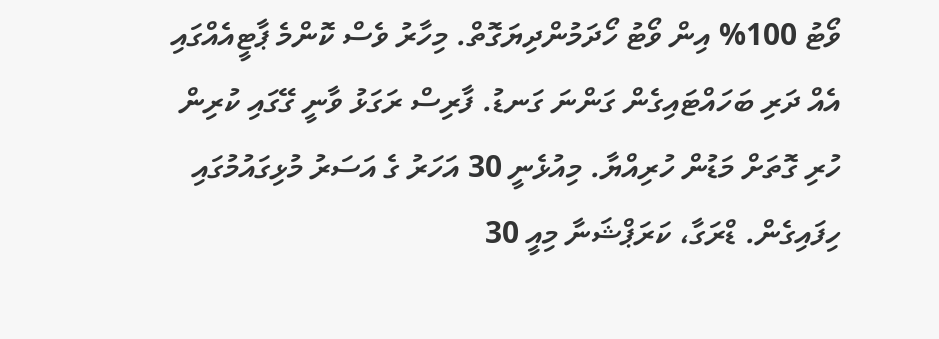ވޯޓު 100% އިން ވޯޓު ހޯދަމުންދިޔަގޮތް. މިހާރު ވެސް ކޮންމެ ޕާޓީއެއްގައި އެއް ދަރި ބަހައްޓައިގެން ގަންނަ ގަނޑު. ފާރިސް ރަގަޅު ވާނީ ގޭގައި ކުރިން ހުރި ގޮތަށް މަޑުން ހުރިއްޔާ. މިއުޅެނީ 30 އަހަރު ގެ އަސަރު މުޅިގައުމުގައި ހިފައިގެން. ޑްރަގާ، ކަރަޕްޝަނާ މިއީ 30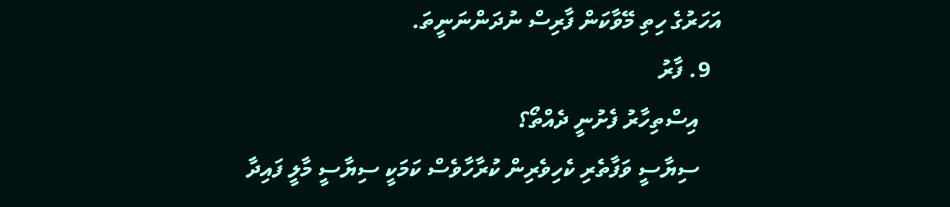އަހަރުގެ ހިތި މޭވާކަން ފާރިސް ނުދަންނަނީތަ.
  9. ފާރު
    އިސްތިހާރު ފެށުނީ ދެއްތޯ؟
    ސިޔާސީ ވަފާތެރި ކެހިވެރިން ކުރާހާވެސް ކަމަކީ ސިޔާސީ މާލީ ފައިދާ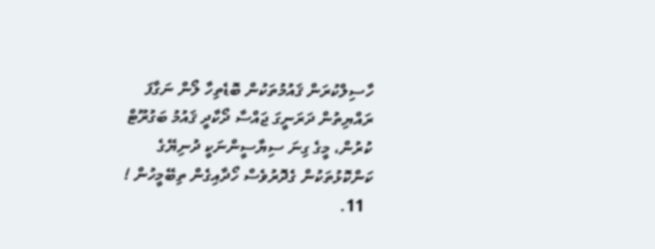ހާސިލްކުރަން ޤައުމުތަކުން ބޮޑެތިހާ ލޯން ނަގާފަ ރައްޔިތުން ދަރަނީގަ ޖައްސާ ދޯކާދީ ޤައުމު ބަގުރޫޓް ކުރުން، މީގެ ގިނަ ސިޔާސީންނަކީ ދުނިޔޭގެ ކަންކޮޅުތަކުން ގެދޮރުވެސް ހޯދާއިގެން ތިބޭމީހުން !
  11.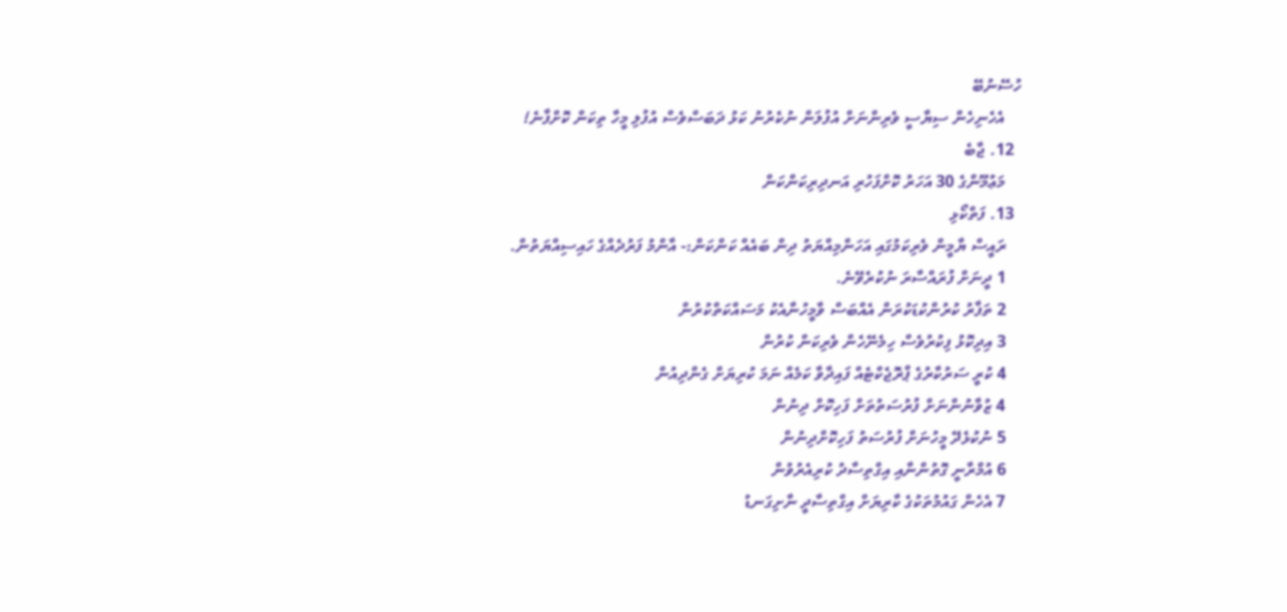ހުސޭނުބޭ
    އެހެނިހެން ސިޔާސީ ވެރިންނަށް އުފުލަން ނުކެރުނު ކަޅު ދަބަސްވެސް އުފުލި މީހާ ތިކަން ކޮށްފާނެ!
  12. ޖާބެ
    މަޢުމޫންގެ 30 އަހަރު ކޮށްފަހުރި އަނދިރިކަންކަން
  13. ފަތްކޯޅި
    ރައީސް ޔާމީން ވެރިކަމުގައި އަހަންމިއްޔަތު ދިން ބައެއް ކަންކަން:- އާންމު ފަރުދެއްގެ ހައިސިއްޔަތުން.
    1 ދީނަށް ފުރައްސާރަ ނުކުރެވޭނެ.
    2 ތަފާރު ކުރުންކުޑަކުރަން އެއްބަސް ވާމީހުނާއެކު މަސައްކަތްކުރުން
    3 އިދިކޮޅު ފިކުރުވެސް ހިމެނޭހެން ވެރިކަން ކުރުން
    4 ކުރީ ސަރުކާރުގެ ޕްރޮޖެކްޓެއް ފައިދާވާ ކަމެއް ނަމަ ކުރިޔަށް ގެންދިއުން
    4 ޒުވާނުންނަށް ފުރުސަތުތަށް ފަހިކޮށް ދިނުން
    5 ނުކުޅެދޭ މީހުނަށް ފުރުސަތު ފަހިކޮށްދިނުން
    6 އުމްރާނީ ގޮތުންނާއި އިގްތިސާދު ކުރިއެރުވުން
    7 އެހެން ގައުމުތަކުގެ ކާރިޔަށް އިގްތިސާދީ ނާށިގަނޑު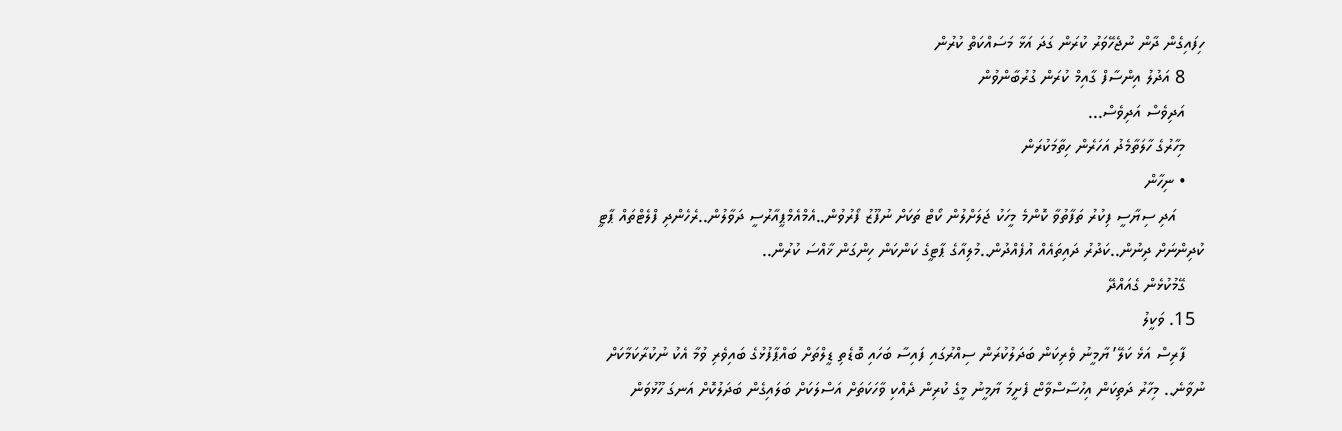ހިފައިގެން ދާން ނުޖެހޭވަރު ކުރަން ގަދަ އަޅާ މަސައްކަތް ކުރުން
    8 އަދުލު އިންސާފް ގާއިމް ކުރަން ގުރުބާންވުން
    އަދިވެސް އަދިވެސް...
    މިހާރުގެ ހާލަތާމެދު އަހަރެން ހިތާމަކުރަން
    • ނިހާން
      އަދި ސިޔާސީ ފިކުރު ތަފާތުވާ ކޮންމެ މީހަކު ޖަލަށްލުން ކޯޓް ތަކަށް ނުފޫޒު ފޯރުވުން..އެމްއެމްޕީއާރުސީ ދަވާލުން..ރެހެންދި ފްލެޓްތައް ޕާޓީ ކުދިންނަށް ދިނުން..ކަދުރު ދައިތައެއް އުފެއްދުން..މުލިއާގެ ޕާޓީގެ ކަންކަން ހިންގަން ޚާއްސަ ކުރުން..
    ގޭމުކުޅެން ގެއައްދޭ
  15. ވަކީލު
    ފާރިސް އަޅެ ކަލޭ’ ޔާމީނު ވެރިކަން ބަދަލުކުރަން ސިއްރުގައި ފައިސާ ބަހައި ބޮޑެތި ޑީލްތަށް ބައްޕާފުޅުގެ ބައިވެރި ވުމާ އެކު ނުކުރާކަމާކަށް ނުވާނެ.. މިހާރު ދަތިކަން އިހުސާސްވާޏް ފެށީމަ ޔާމީނު މީގެ ކުރިން ދެއްކި ވާހަކަތަށް އަސްލަކަށް ބަލައިގެން ބަދަލުކޮށް އަނގަ ހޫޅުވަން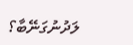ލަދުނުގަނޭބާ؟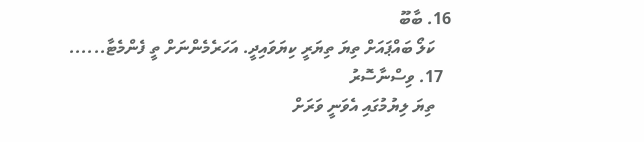16. ބާބޫ
    ކަލޯ ބައްޕައަށް ތިޔަ ތިޔަރީ ކިޔަވައިދީ. އަހަރެމެންނަށް ތީ ފެންމެޓާ......
  17. ވިސްނާސޮރު
    ތިޔަ ލިޔުމުގައި އެވަނީ ވަރަށް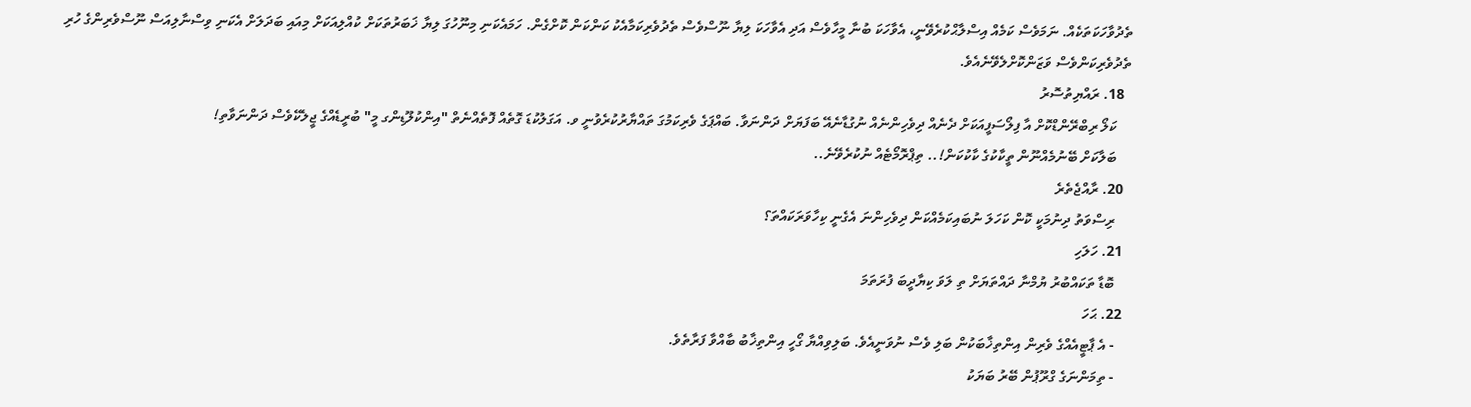ތެދުވާހަކަތަކެއް. ނަމަވެސް ކަމެއް އިސްލާޙްކުރެވޭނީ، އެވާހަކަ ބުނާ މީހާވެސް އަދި އެވާހަކަ ލިޔާ ނޫސްވެސް ތެދުވެރިކަމާއެކު ކަންކަން ކޮށްގެން. ހަމައެކަނި މިނޫހުގަ ލިޔާ ޚަބަރުތަކަށް ކުއްލިއަކަށް މިއައި ބަދަލަށް އެކަނި ވިސްނާލިއަސް ނޫސްވެރިންގެ ހުރި ތެދުވެރިކަންވެސް ވަޒަންކޮށްލެވޭނެއެވެ.
  18. ރައްޔިތުސޮރު
    ކަލޯ ރިބްރޭންޑްކޮށް އާ ފިލޯސަފީއަކަށް ދެނެއް ދިވެހިންނެއް ނުގުޑާނެއޭ ބަފަޔަށް ދަންނަވާ. ބައްޕަގެ ވެރިކަމުގަ ތައްޔާރުކުރެވުނީ ވ. އަގަލުކުޑަ ގޮތެއް ފޮތެއްނެތް "އިންކުލޫޑިންގ މީ" ބުރީޑެއްގެ ޖީލެކޭވެސް ދަންނަވާތި!
    ބަލާކަށް ބޭނުމެއްނޫން ތީކާކުގެ ކާކުކަން!.. ތިޕްރޮމޯޓެއް ނުކުރެވޭނެ..
  20. ރާއްޖެތެރެ
    ރިސްވަތު ދިނުމަކީ ކޮން ކަހަލަ ނުބައިކަމެއްކަން ދިވެހިންނަ އެގެނީ ކިހާވަރަކައްތަ؟
  21. ހަލަހި
    ބޮޑާ ތަކައްބުރު ޔުމްނާ ދައްތަޔަށް ތި ލަވަ ކިޔާދީބަ ފުރަތަމަ
  22. ޙަހަ
    - އެ ޕާޓީއެއްގެ ވެރިން އިންތިޚާބަކުން ބަލި ވެސް ނުވަނީއެވެ. ބަލިވިއްޔާ ގޯހީ އިންތިޚާބު ބާއްވާ ފަރާތެވެ.
    - ތިމަންނަގެ ގްރޫޕުން ބޭރު ބަޔަކު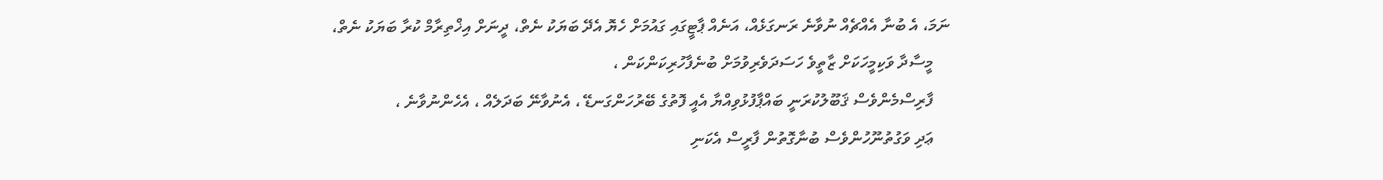ނަމަ، އެ ބުނާ އެއްޗެއް ނުވާނެ ރަނގަޅެއް، އަނެއް ޕާޓީގައި ގައުމަށް ހެޔޮ އެދޭ ބަޔަކު ނެތް، ދީނަށް އިޚްތިރާމް ކުރާ ބަޔަކު ނެތް،
    މީސާދާ ވަކިމީހަކަށް ޒާތީވެ ހަސަދަވެރިވުމަށް ބުނެފާހުރިކަންކަން ،
    ފާރިސްމެންވެސް ޤަބޫލުކުރަނީ ބައްޕާފުޅުވިއްޔާ އެއީ ފޮތުގެ ބޭރުހަންގަނޑޭ ، އެނުވާނޭ ބަދަލެއް ، އެހެންނުވާނެ ،
    ޢަދި ވަގުތުނޫހުންވެސް ބުނާގޮތުން ފާރީސް އެކަނި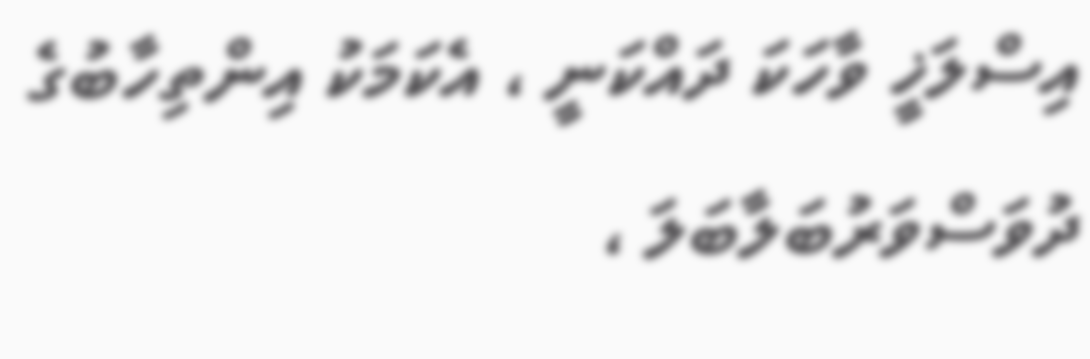އިސްލަޚީ ވާހަކަ ދައްކަނީ ، އެކަމަކު އިންތިހާބުގެ ދުވަސްވަރުބަލާބަލަ ،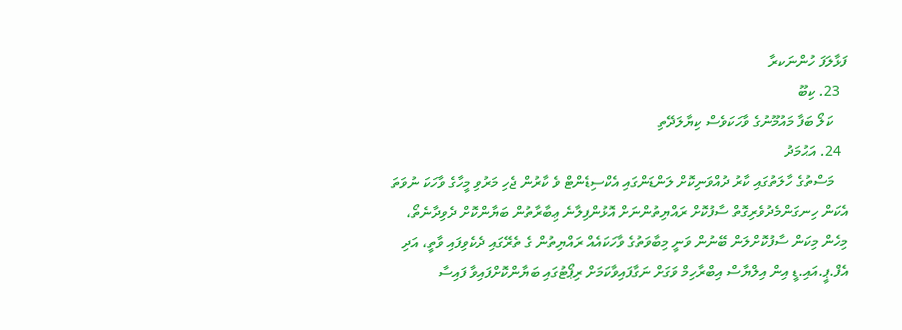ފަޅާލަފަ ހުންނަކރާ
  23. ކިބޫ
    ކަލޯ ބަފާ މައުމޫނުގެ ވާހަކަވެސް ކިޔާލަދޭތި
  24. އަޙުމަދު
    މަސްތުގެ ހާލަތުގައި ކާރު ދުއްވަނިކޮށް ލަންޑަންގައި އެކްސިޑެންޓް ވެ ކާރުން ޖެހި މަރުވި މީހާގެ ވާހަކަ ނުވަތަ އެކަން ހިނގަންމެދުވެރިގޮތް ސާފުކޮށް ރައްޔިތުންނަށް އޮޅުންފިލާނެ ޢިބާރާތުން ބަޔާންކޮށް ދެވިދާނެތޯ، މިހެން މިކަން ސާފުކޮށްލަން ބޭނުން ވަނީ މިބާވަތުގެ ވާހަކައެއް ރައްޔިތުން ގެ ތެރޭގައި ދެކެވިފައި ވާތީ، އަދި އެފް.ޕީ.އައި.ޑީ އިން އިލްޔާސް އިބްރާހިމް ވަގަށް ނަގާފައިވާކަމަށް ރިޕޯޓުގައި ބަޔާންކޮށްފައިވާ ފައިސާ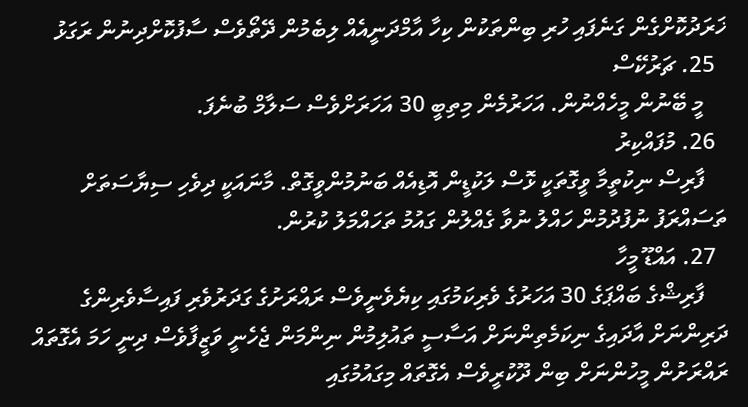ޚަރަދުކޮށްގެން ގަނެފައި ހުރި ބިންތަކުން ކިހާ އާމްދަނީއެއް ލިބެމުން ދޭތޯވެސް ސާފުކޮށްދިނުން ރަގަޅު
  25. ޗަރުކޭސް
    މީ ބޭނުން މީހެއްނުން. އަހަރުމެން މިތިބީ 30 އަހަރަށްވެސް ސަލާމް ބުނެފަ.
  26. މުފައްކިރު
    ފާރިސް ނިކުތީމާ ވީގޮތަކީ ޅޮސް ލަކުޑީން އޮޑިއެއް ބަނުމުންވީގޮތް. މާނައަކީ ދިވެހި ސިޔާސަތަށް ތަސައްރަފު ނުފުދުމުން ހައްލު ނުވާ ގެއްލުން ގައުމު ތަހައްމަލު ކުރުން.
  27. އައްޑޫ މީހާ
    ފާރިޝްގެ ބައްޕަގެ 30 އަހަރުގެ ވެރިކަމުގައި ކިޔެވެނީވެސް ރައްރަށުގެ ގަދަރުވެރި ފައިސާވެރިންގެ ދަރިންނަށް އާދައިގެ ނިކަމެތިންނަށް އަސާސީ ތައުލިމުން ނިންމަން ޖެހެނީ ވަޒީފާވެސް ދިނީ ހަމަ އެގޮތައް ރައްރަށުން މީހުންނަށް ބިން ދޫކުރީވެސް އެގޮތައް މިގައުމުގައި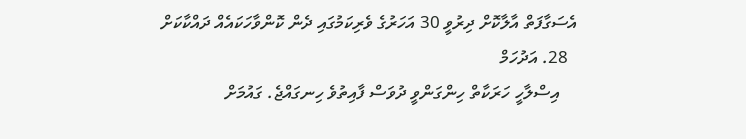އެސަގާފަތް އާލާކޮށް ދިރުވީ 30 އަހަރުގެ ވެރިކަމުގައި ދެން ކޮންވާހަކައެއް ދައްކާކަށް
  28. އަދުހަމް
    އިސްލާހީ ހަރަކާތް ހިންގަންވީ ދުވަސް ފާއިތުވެ ހިނގައްޖެ. ގައުމަށް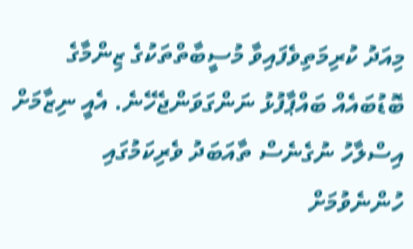މިއަދު ކުރިމަތިވެފައިވާ މުސީބާތްތަކުގެ ޒިންމާގެ ބޮޑުބައެއް ބައްޕާފުޅު ނަންގަވަންޖެހޭނެ. އެއީ ނިޒާމަށް އިސްލާހު ނުގެނެސް ތާއަބަދު ވެރިކަމުގައި ހުންނެވުމަށް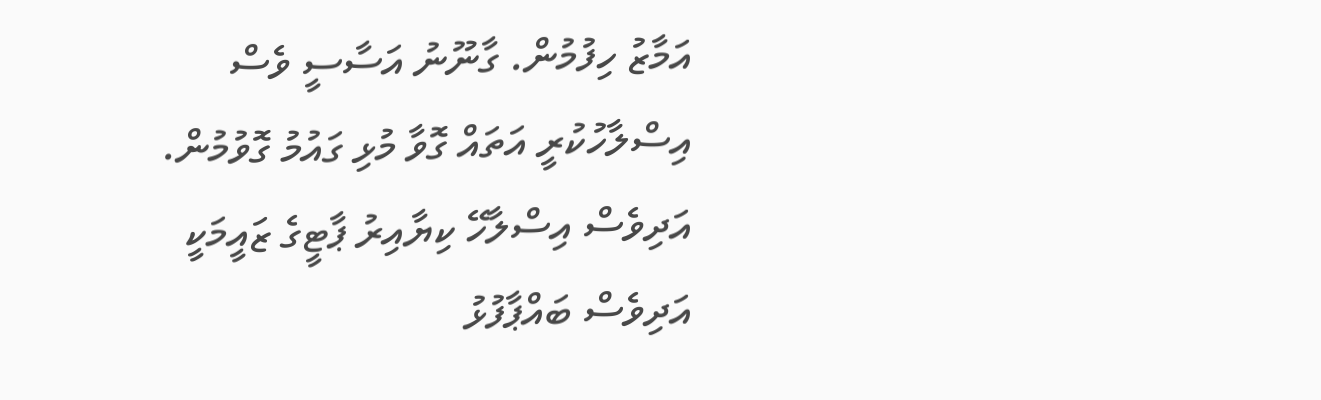އަމާޒު ހިފުމުން. ގާނޫނު އަސާސީ ވެސް އިސްލާހުކުރީ އަތައް ގޮވާ މުޅި ގައުމު ގޮވުމުން. އަދިވެސް އިސްލާހޭ ކިޔާއިރު ޕާޓީގެ ޒައީމަކީ އަދިވެސް ބައްޕާފުޅު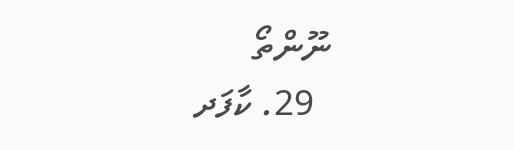ނޫންތޯ
  29. ކާފަދ